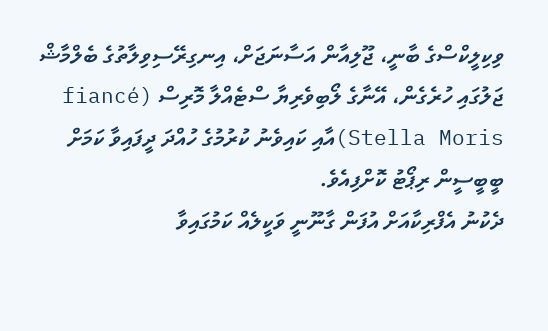ވިކިލީކްސްގެ ބާނީ، ޖޫލިއާން އަސާނަޖަށް، އިނގިރޭސިވިލާތުގެ ބެލްމާޝް ޖަލުގައި ހުރެގެން، އޭނާގެ ލޯބިވެރިޔާ ސްޓެއްލާ މޮރިސް (fiancé Stella Moris)އާއި ކައިވެނު ކުރުމުގެ ހުއްދަ ދީފައިވާ ކަމަށް ބީބީސީން ރިޕޯޓު ކޮށްފިއެވެ.
ދެކުނު އެފްރިކާއަށް އުފަން ގާނޫނީ ވަކީލެއް ކަމުގައިވާ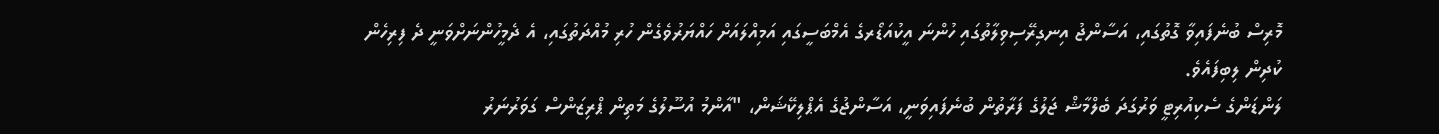މޮރިސް ބުނެފައިވާ ގޮތުގައި، އަސާންޖު އިނގިރޭސިވިލާތުގައި ހުންނަ އީކުއަޑޯރގެ އެމްބަސީގައި އަމިއްލައަށް ހައްޔަރުވެގެން ހުރި މުއްދަތުގައި، އެ ދެމީހުންނަށްވަނީ ދެ ފިރިހެން ކުދިން ލިބިފައެވެ.
ލަންޑަންގެ ސެކިއުރިޓީ ވަރުގަދަ ބެލްމާޝް ޖަލުގެ ފަރާތުން ބުނެފައިވަނީ، އަސާންޖުގެ އެޕްލިކޭޝަން، "އާންމު އުސޫލުގެ މަތިން ޕްރިޒަންސް ގަވަރުނަރު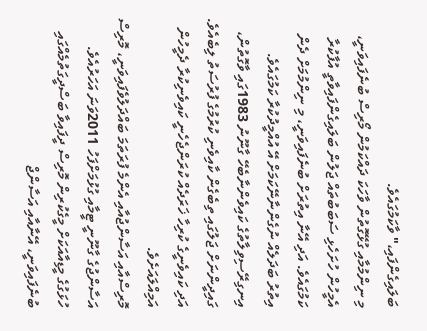ބަލައިގެންފައި،" ވާކަމުގައެވެ.
މި ނިންމުމާއި ގުޅޭގޮތުން ވާހަކަ ދައްކަމުން މޯރިސް ބުނެފައިވަނީ، އެމީހުން ހުށަހެޅި ސަބަބުތައް ޖަލުން ބަލައިގެންފައިވާތީ އުފާކުރާ ކަމުގައެވެ. އަދި އޭނާ އިތުރަށް ބުނެފައިވަނީ، މި ނިންމުމަށް ދެން އިތުރު ބަދަލެއް ނުގެންނާނޭކަމަށް އޭ އުއްމީދުކުރާ ކަމުގައެވެ.
އިނގިރޭސިވިލާތުގެ ކައިވެންނާބެހޭ ގާނޫނު 1983ގައި ވާގޮތުން، ގައިދީންނަށް ޖަލުގައި ތިބެގެން ކާއިވެނި ކުރުމުގެ ފުރުސަތު ލިބެއެވެ. އަދި ކައިވެނީގެ ކުރިހާ ޚަރަދެއް ކުރަންޖެހެނީ ކައިވެނިކުރާ ދެމީހުން އަމިއްލައަށެވެ.
މޮރިސްއާއި އަސާންޖުއާއި އެންމެ ފުރަތަމަ ބައްދަލުވެފައިވަނީ، މޮރިސް އަސާންޖުގެ ގާނޫނީ ޓީމާއި ގުޅުމަށްފަހު 2011ވަނަ އަހަރުއެވެ.
ހުޅަގުގެ މީޑިއާއަކަށް މީގެކުރިން މޮރިސް ދީފައިވާ ބަސްދީގަތުމެއްގައި ބުނެފައިވަނީ، އޭނާއާއި އަސާންޖް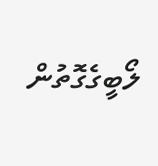ލޯބީގެގޮތުން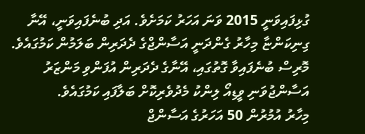ގުޅިފައިވަނީ 2015 ވަނަ އަހަރު ކަމަށެވެ. އަދި ބުނެފައިވަނީ، އޭނާ ގިނިކަންޏާ މިހާރު ގެންދަނީ އަސާންޖްގެ ދެދަރިން ބަލަމުން ކަމުގައެވެ.
މޮރިސް ބުނެފައިވާ ގޮތުގައި، އޭނާގެ ދެދަރިން އުފަންވި މަންޒަރު އަސާންޖުވަނި ވީޑިއޯ ލިންކު މެދުވެރިކޮށް ބަލާފައި ކަމުގައެވެ.
މިހާރު އުމުރުން 50 އަހަރުގެ އަސާންޖް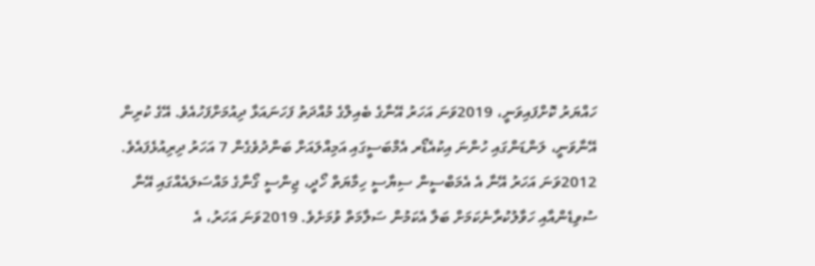ހައްޔަރު ކޮށްފައިވަނީ، 2019ވަނަ އަހަރު އޭނާގެ ބެއިލްގެ މުއްދަތު ފަހަނައަޅާ ދިއުމަށްފަހުއެވެ. އޭގެ ކުރިން އޭނާވަނީ، ލަންޑަންގައި ހުންނަ އިކުއެޑޯރ އެމްބަސީގައި އަމިއްލައަށް ބަންދުވެގެން 7 އަހަރު ދިރިއުޅެފައެވެ.
2012ވަނަ އަހަރު އޭނާ އެ އެމަބްސީން ސިޔާސީ ހިމާޔަތް ހޯދީ، ޖިންސީ ގޯނާގެ މައްސަލައެއްގައި އޭނާ ސުވިޑެންއާއި ހަވާލުކުރާނެކަމަށް ބަލާ އެކަމުން ސަލާމަތް ވުމަށެވެ. 2019ވަނަ އަހަރު، އެ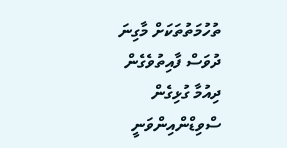ތުހުމަތުތަކަށް މާގިނަ ދުވަސް ފާއިތުވެގެން ދިއުމާ ގުޅިގެން ސްވިޑްންއިންވަނީ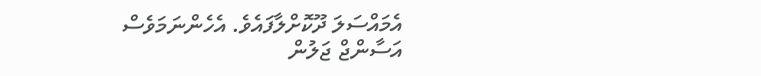އެމައްސަލަ ދޫކޮށްލާފައެވެ. އެހެންނަމަވެސް އަސާންޖް ޖަލުން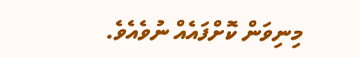މިނިވަން ކޮށްފައެއް ނުވެއެވެ.